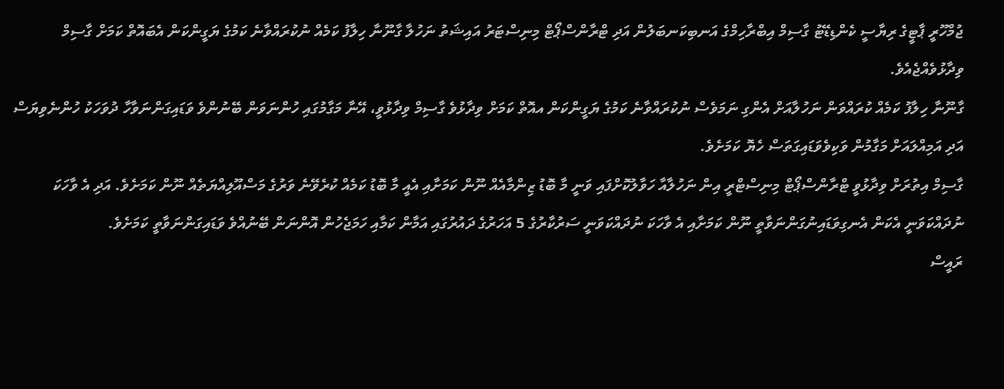ޖުމްހޫރީ ޕާޓީގެ ރިޔާސީ ކެންޑިޑޭޓު ގާސިމް އިބްރާހިމްގެ އަނބިކަނބަލުން އަދި ޓްރާންސްޕޯޓް މިނިސްޓަރު އައިޝަތު ނަހުލާ ގާނޫނާ ހިލާފު ކަމެއް ނުކުރައްވާނެ ކަމުގެ ޔަގީންކަން އެބައޮތް ކަމަށް ގާސިމް ވިދާޅުވެއްޖެއެވެ.
ގާނޫނާ ހިލާފު ކަމެއް ކުރައްވަން ނަހުލާއަށް އެންގި ނަމަވެސް ނުކުރައްވާނެ ކަމުގެ ޔަގީންކަން އއޮތް ކަމަށް ވިދާޅުވެ ގާސިމް ވިދާޅުވީ، އޭނާ މަގާމުގައި ހުންނަވަން ބޭނުންވެ ވަޑައިގަންނަވާހާ ދުވަހަކު ހުންނެވިޔަސް އަދި އަމިއްލައަށް މަގާމުން ވަކިވެވަޑައިގަތަސް ހެޔޮ ކަމަށެވެ.
ގާސިމް އިތުރަށް ވިދާޅުވީ ޓްރާންސްޕޯޓް މިނިސްޓްރީ އިން ނަހުލާއާ ހަވާލުކޮށްފައި ވަނީ މާ ބޮޑު ޒިންމާއެއް ނޫން ކަމަށާއި އެއީ މާ ބޮޑު ކަމެއް ކުރެވޭނެ ވަރުގެ މަސްއޫލިއްޔަތެއް ނޫން ކަމަށެވެ. އަދި އެ ވާހަކަ ނުދައްކަވަނީ އެކަން އެނގިވަޑައިނުގަންނަވާތީ ނޫން ކަމަށާއި އެ ވާހަކަ ނުދައްކަވަނީ ސަރުކާރުގެ 5 އަހަރުގެ ދައުރުގައި އަމާން ކަމާއި ހަމަޖެހުން އޮންނަން ބޭނުއްވެ ވަޑައިގަންނަވާތީ ކަމަށެވެ.
ރައީސް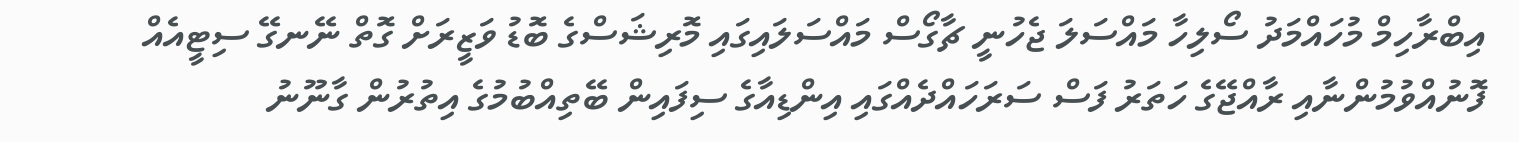އިބްރާހިމް މުހައްމަދު ސޯލިހާ މައްސަލަ ޖެހުނީ ޗާގޯސް މައްސަލައިގައި މޮރިޝަސްގެ ބޮޑު ވަޒީރަށް ގޮތް ނޭނގޭ ސިޓީއެއް ފޮނުއްވުމުންނާއި ރާއްޖޭގެ ހަތަރު ފަސް ސަރަހައްދެއްގައި އިންޑިއާގެ ސިފައިން ބޭތިއްބުމުގެ އިތުރުން ގާނޫނު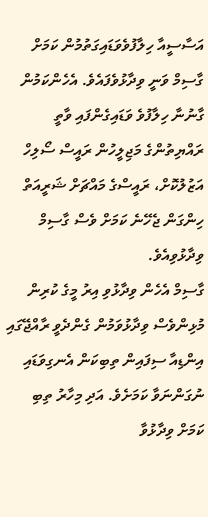އަސާސީއާ ހިލާފުވެވަޑައިގަތުމުން ކަމަށް ގާސިމް ވަނީ ވިދާޅުވެފައެވެ. އެހެންކަމުން ގާނުނާ ހިލާފުވެ ވަޑައިގެންފައި ވާތީ ރައްޔިތުންގެ މަޖިލީހުން ރައީސް ސޯލިހް އަޒުލުކޮށް، ރައީސްގެ މައްޗަށް ޝަރީއަތް ހިންގަން ޖެހޭނެ ކަމަށް ވެސް ގާސިމް ވިދާޅުވިއެވެ.
ގާސިމް އެހެން ވިދާޅުވި އިރު މީގެ ކުރިން މުޅިންވެސް ވިދާޅުވަމުން ގެންދެވީ ރާއްޖޭގައި އިންޑިއާ ސިފައިން ތިބިކަން އެނގިވަޑައި ނުގަންނަވާ ކަމަށެވެ. އަދި މިހާރު ތިބި ކަމަށް ވިދާޅުވާ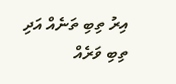އިރު ތިބި ތަނެއް އަދި ތިބި ވަރެއް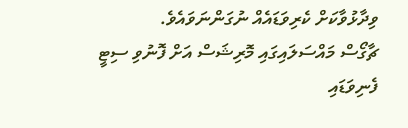ވިދާޅުވާކަށް ކެރިވަޑައެއް ނުގަންނަވައެވެ.
ޗާގޯސް މައްސަލައިގައި މޮރިޝަސް އަށް ފޮނުވި ސިޓީ ފެނިވަޑައި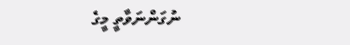ނުގަންނަވާތީ މީގެ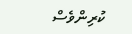ކުރިންވެސް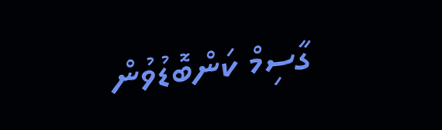ގާސިމް ކަންބޮޑުވުން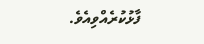ފާޅުކުރެއްވިއެވެ.